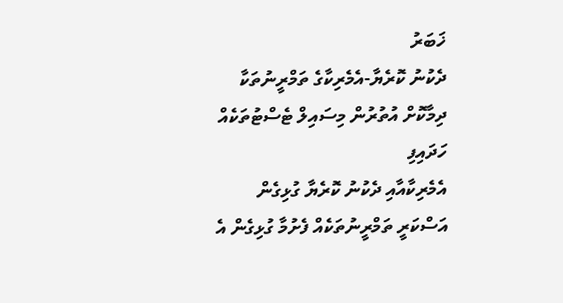ޚަބަރު
ދެކުނު ކޮރެޔާ-އެމެރިކާގެ ތަމްރީނުތަކާ ދިމާކޮށް އުތުރުން މިސައިލް ޓެސްޓުތަކެއް ހަދައިފި
އެމެރިކާއާއި ދެކުނު ކޮރެޔާ ގުޅިގެން އަސްކަރީ ތަމްރީނުތަކެއް ފެށުމާ ގުޅިގެން އެ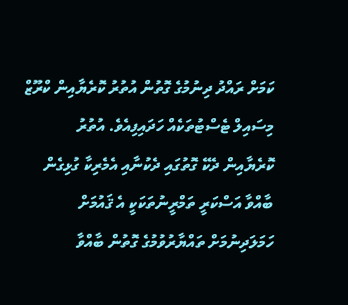ކަމަށް ރައްދު ދިނުމުގެ ގޮތުން އުތުރު ކޮރެޔާއިން ކްރޫޒް މިސައިލް ޓެސްޓުތަކެއް ހަދައިފިއެވެ. އުތުރު ކޮރެޔާއިން ދެކޭ ގޮތުގައި ދެކުނާއި އެމެރިކާ ގުޅިގެން ބާއްވާ އަސްކަރީ ތަމްރީނުތަކަކީ އެ ޤައުމަށް ހަމަލަދިނުމަށް ތައްޔާރުވުމުގެ ގޮތުން ބާއްވާ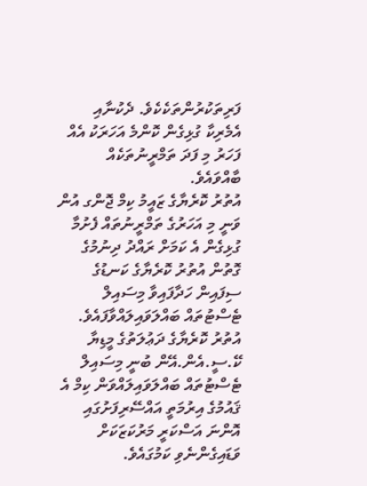ފަރިތަކުރުންތަކެކެވެ. ދެކުނާއި އެމެރިކާ ގުޅިގެން ކޮންމެ އަހަރަކު އެއް ފަހަރު މި ފަދަ ތަމްރީނުތަކެއް ބާއްވައެވެ.
އުތުރު ކޮރެޔާގެ ޒައީމު ކިމް ޖޮންގ އުން ވަނީ މި އަހަރުގެ ތަމްރީނުތައް ފެށުމާ ގުޅިގެން އެ ކަމަށް ރައްދު ދިނުމުގެ ގޮތުން އުތުރު ކޮރެޔާގެ ކަނޑުގެ ސިފައިން ހަދާފައިވާ މިސައިލް ޓެސްޓުތައް ބައްލަވައިލައްވާފައެވެ. އުތުރު ކޮރެޔާގެ ދަޢުލަތުގެ މީޑިޔާ ކޭ.ސީ.އެން.އޭން ބުނީ މިސައިލް ޓެސްޓުތައް ބައްލަވައިލައްވަން ކިމް އެ ޤައުމުގެ އިރުމަތީ އައްސޭރިފަށުގައި އޮންނަ އަސްކަރީ މަރުކަޒަކަށް ވަޑައިގެންނެވި ކަމުގައެވެ.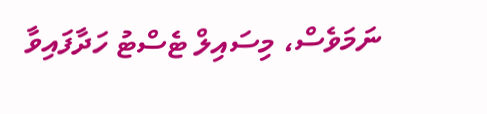ނަމަވެސް، މިސައިލް ޓެސްޓު ހަދާފައިވާ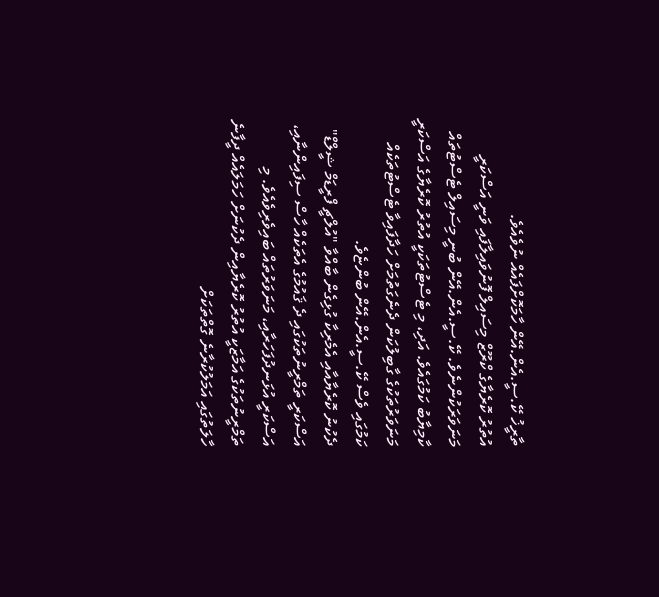ތާރީޚު ކޭ.ސީ.އެން.އޭން ހާމަކޮށްފައެއް ނުވެއެވެ.
އުތުރު ކޮރެޔާގެ ކްރޫޒް މިސައިލް ފޮނުވައިލާފައި ވަނީ އަސްކަރީ މަނަވަރަކުންނެވެ. ކޭ.ސީ.އެން.އޭން ބުނީ މިސައިލް ޓެސްޓުތައް ކާމިޔާބު ކަމުގައެވެ. އަދި، މި ޓެސްޓުތަކަކީ އުތުރު ކޮރެޔާގެ އަސްކަރީ މަނަވަރުތަކުގެ ގާބިލުކަން ދެނެގަތުމަށް ހަދާފައިވާ ޓެސްޓުތަކެއް ކަމުގައި ވެސް ކޭ.ސީ.އެން.އޭން ބުންޏެވެ.
ދެކުނު ކޮރެޔާއާއި އެމެރިކާ ގުޅިގެން ބާއްވާ "އުލްޗީ ފްރީޑަމް ޝީލްޑް" އަސްކަރީ ތަމްރީނުތަކުގައި ދެ ޤައުމުގެ އެތަކެއް ހާސް ސިފައިންނާއި، އަސްކަރީ އުޅަނދުފަހަރާއި، މަނަވަރުތައް ބައިވެރިވެއެވެ. މި ތަމްރީނުތަކުގެ އަމާޒަކީ އުތުރު ކޮރެޔާއިން ދެކުނަށް ހަމަލައެއް ދީފާނެ ހާލަތުގައި އަމަލުކުރާނެ ގޮތްތަކަށް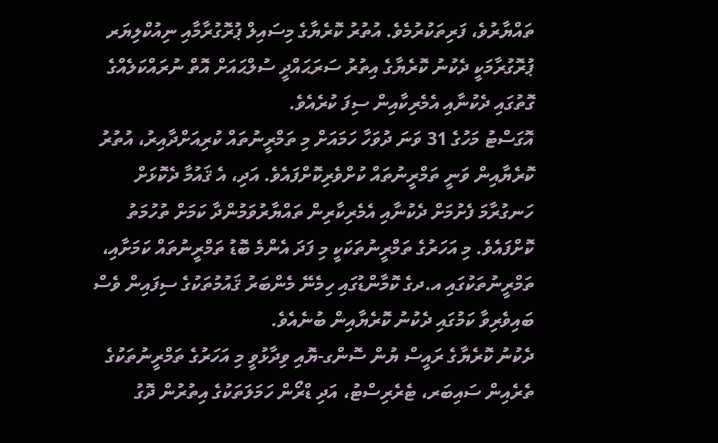ތައްޔާރުވެ، ފަރިތަކުރުމެވެ. އުތުރު ކޮރެޔާގެ މިސައިލް ޕުރޮގުރާމާއި ނިއުކްލިޔަރ ޕުރޮގުރާމަކީ ދެކުނު ކޮރެޔާގެ އިތުރު ސަރަޙައްދީ ސުލްޙައަށް އޮތް ނުރައްކަލެއްގެ ގޮތުގައި ދެކުނާއި އެމެރިކާއިން ސިފަ ކުރެއެވެ.
އޮގަސްޓު މަހުގެ 31 ވަނަ ދުވަހާ ހަމައަށް މި ތަމްރީނުތައް ކުރިއަށްދާއިރު، އުތުރު ކޮރެޔާއިން ވަނީ ތަމްރީނުތައް ކުށްވެރިކޮށްފައެވެ. އަދި، އެ ޤައުމާ ދެކޮޅަށް ހަނގުރާމަ ފެށުމަށް ދެކުނާއި އެމެރިކާރިން ތައްޔާރުވަމުންދާ ކަމަށް ތުހުމަތު ކޮށްފައެވެ. މި އަހަރުގެ ތަމްރީނުތަކަކީ މި ފަދަ އެންމެ ބޮޑު ތަމްރީނުތައް ކަމަށާއި، ތަމްރީނުތަކުގައި އ.ދގެ ކޮމާންޑުގައި ހިމެނޭ މެންބަރު ޤައުމުތަކުގެ ސިފައިން ވެސް ބައިވެރިވާ ކަމުގައި ދެކުނު ކޮރެޔާއިން ބުނެއެވެ.
ދެކުނު ކޮރެޔާގެ ރައީސް ޔުން ސޮންގ-ޔޮއި ވިދާޅުވީ މި އަހަރުގެ ތަމްރީނުތަކުގެ ތެރެއިން ސައިބަރ، ޓެރެރިސްޓު، އަދި ޑްރޯން ހަމަލަތަކުގެ އިތުރުން ދޮގު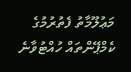މަޢުލޫމާތު ފެތުރުމުގެ ކެމްޕޭންތައް ހުއްޓުވާނެ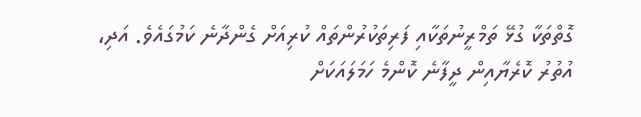ގޮތްތަކާ ގުޅޭ ތަމްރީނުތަކާއި ފަރިތަކުރުންތައް ކުރިއަށް ގެންދާނެ ކަމުގައެވެ. އަދި، އުތުރު ކޮރެޔާއިން ދީފާނެ ކޮންމެ ހަމަލައަކަށް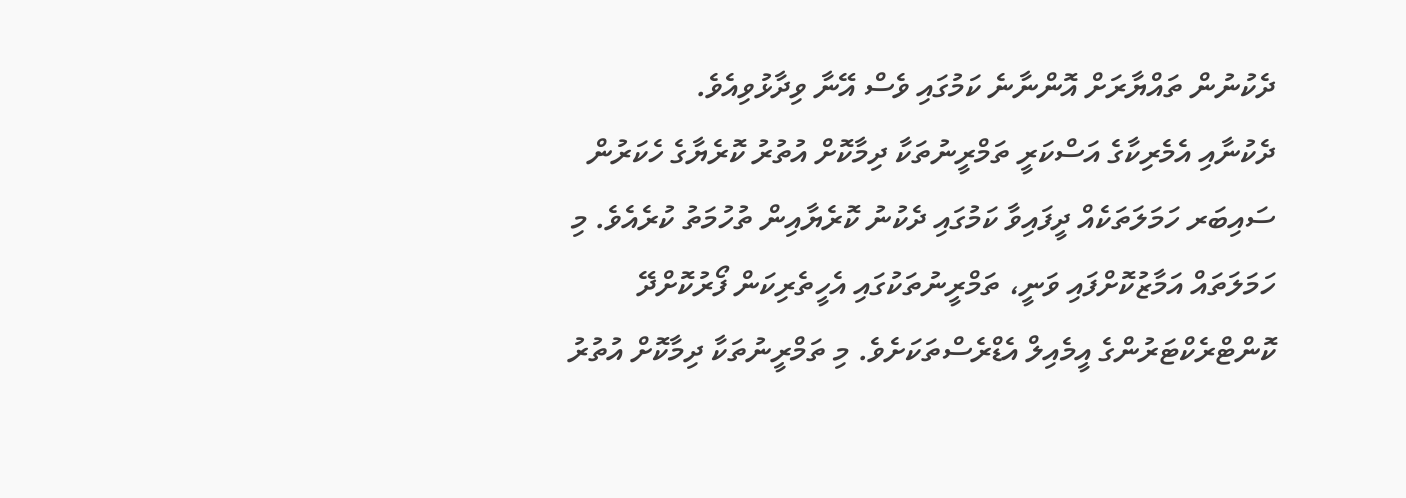ދެކުނުން ތައްޔާރަށް އޮންނާނެ ކަމުގައި ވެސް އޭނާ ވިދާޅުވިއެވެ.
ދެކުނާއި އެމެރިކާގެ އަސްކަރީ ތަމްރީނުތަކާ ދިމާކޮށް އުތުރު ކޮރެޔާގެ ހެކަރުން ސައިބަރ ހަމަލަތަކެއް ދީފައިވާ ކަމުގައި ދެކުނު ކޮރެޔާއިން ތުހުމަތު ކުރެއެވެ. މި ހަމަލަތައް އަމާޒުކޮށްފައި ވަނީ، ތަމްރީނުތަކުގައި އެހީތެރިކަން ފޯރުކޮށްދޭ ކޮންޓްރެކްޓަރުންގެ އީމެއިލް އެޑްރެސްތަކަށެވެ. މި ތަމްރީނުތަކާ ދިމާކޮށް އުތުރު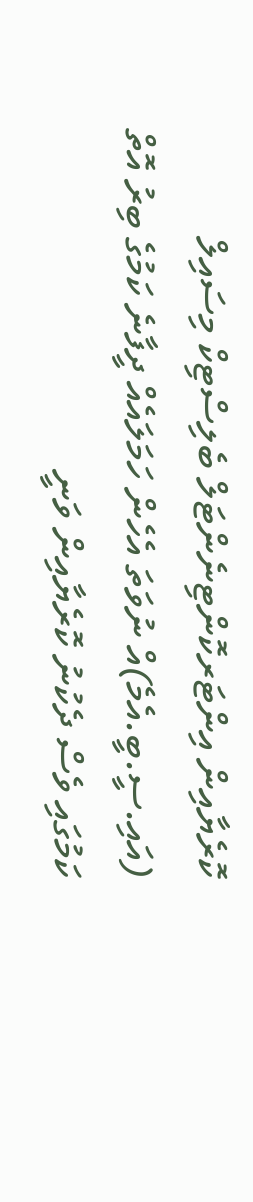ކޮރެޔާއިން އިންޓަރކޮންޓިނެންޓަލް ބެލިސްޓިކް މިސައިލް (އައި.ސީ.ބީ.އެމެ)އް ނުވަތަ އެހެން ހަމަލައެއް ދީފާނެ ކަމުގެ ބިރު އޮތް ކަމުގައި ވެސް ދެކުނު ކޮރެޔާއިން ވަނީ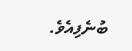ބުނެފިއެވެ.